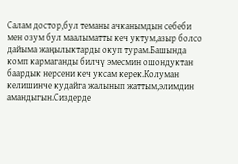Салам достор,бул теманы ачканымдын себеби мен озум бул маалыматты кеч уктум,азыр болсо дайыма жаңылыктарды окуп турам.Башында комп кармаганды билчү эмесмин ошондуктан баардык нерсени кеч уксам керек.Колуман келишинче кудайга жалынып жаттым,элимдин амандыгын.Сиздерде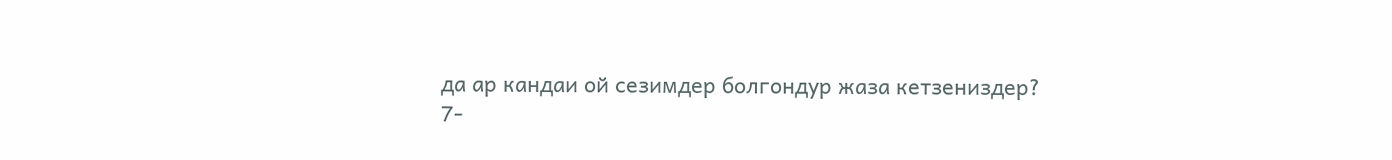да ар кандаи ой сезимдер болгондур жаза кетзениздер?
7-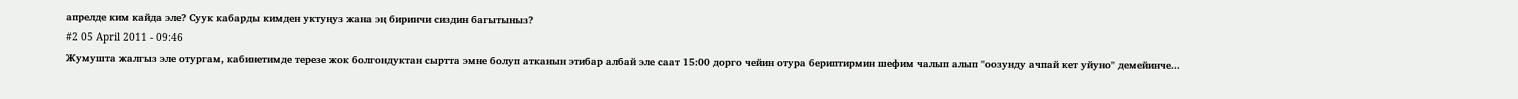апрелде ким кайда эле? Суук кабарды кимден уктуңуз жана эң биринчи сиздин багытыныз?
#2 05 April 2011 - 09:46
Жумушта жалгыз эле отургам, кабинетимде терезе жок болгондуктан сыртта эмне болуп атканын этибар албай эле саат 15:00 дорго чейин отура бериптирмин шефим чалып алып "оозунду ачпай кет уйуно" демейинче...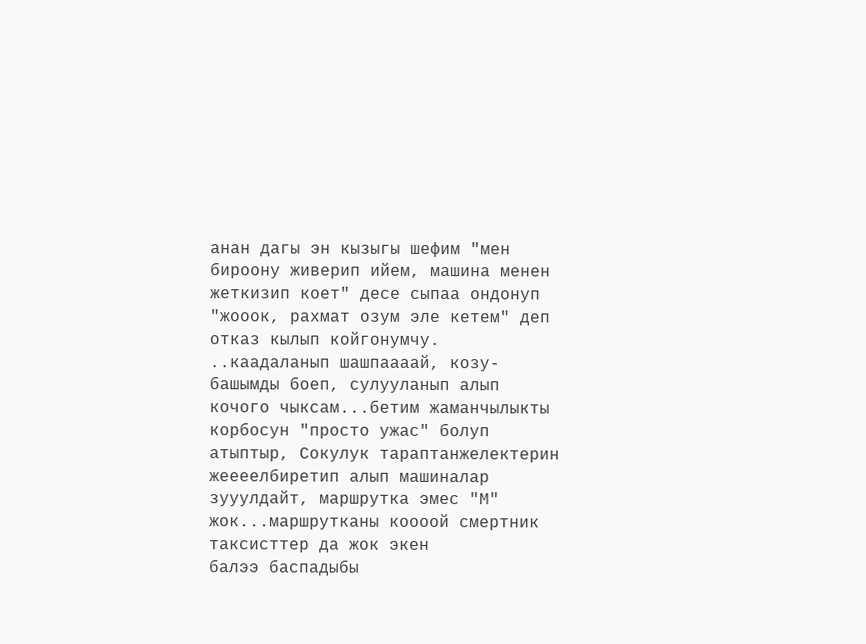анан дагы эн кызыгы шефим "мен бироону живерип ийем, машина менен жеткизип коет" десе сыпаа ондонуп "жооок, рахмат озум эле кетем" деп отказ кылып койгонумчу.
..каадаланып шашпаааай, козу-башымды боеп, сулууланып алып кочого чыксам...бетим жаманчылыкты корбосун "просто ужас" болуп атыптыр, Сокулук тараптанжелектерин жеееелбиретип алып машиналар зууулдайт, маршрутка эмес "М" жок...маршрутканы коооой смертник таксисттер да жок экен
балээ баспадыбы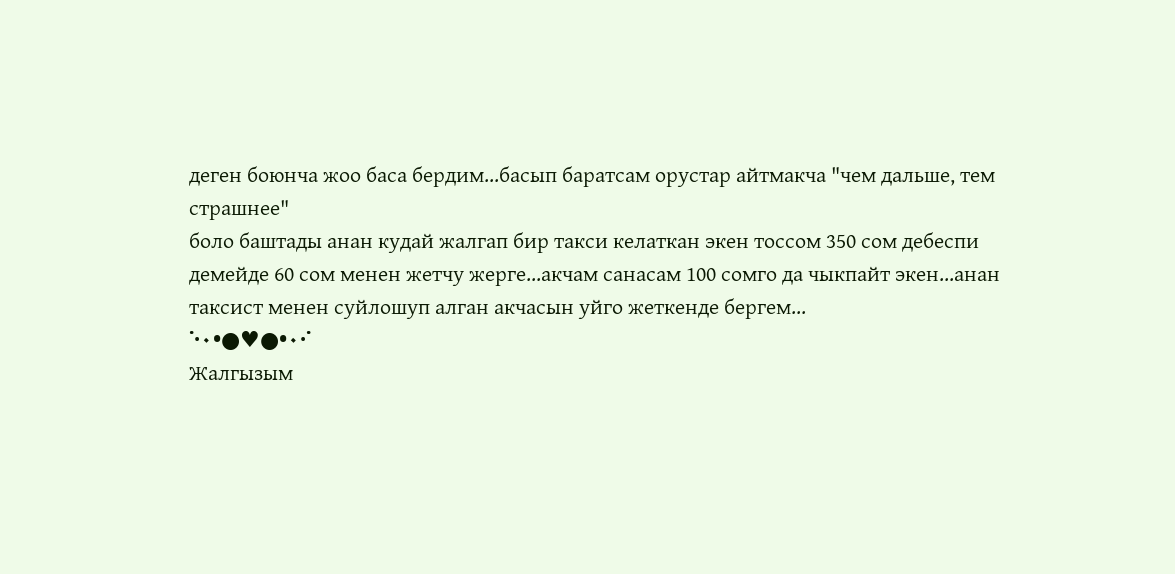деген боюнча жоо баса бердим...басып баратсам орустар айтмакча "чем дальше, тем страшнее"
боло баштады анан кудай жалгап бир такси келаткан экен тоссом 350 сом дебеспи демейде 60 сом менен жетчу жерге...акчам санасам 100 сомго да чыкпайт экен...анан таксист менен суйлошуп алган акчасын уйго жеткенде бергем...
˙·٠•●♥●•٠·˙
Жалгызым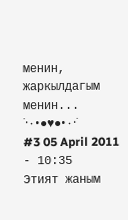менин, жаркылдагым менин... ˙·٠•●♥●•٠·˙
#3 05 April 2011 - 10:35
Этият жаным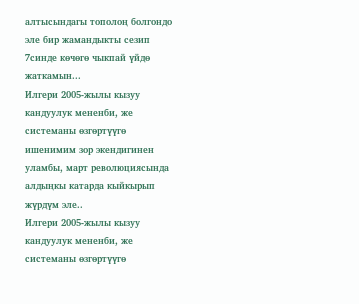алтысындагы тополоң болгондо эле бир жамандыкты сезип 7синде көчөгө чыкпай үйдө жаткамын...
Илгери 2005-жылы кызуу кандуулук мененби, же системаны өзгөртүүгө ишенимим зор экендигинен уламбы, март революциясында алдыңкы катарда кыйкырып жүрдүм эле..
Илгери 2005-жылы кызуу кандуулук мененби, же системаны өзгөртүүгө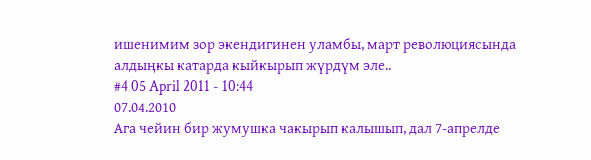ишенимим зор экендигинен уламбы, март революциясында алдыңкы катарда кыйкырып жүрдүм эле..
#4 05 April 2011 - 10:44
07.04.2010
Ага чейин бир жумушка чакырып калышып, дал 7-апрелде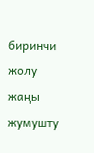биринчи жолу жаңы жумушту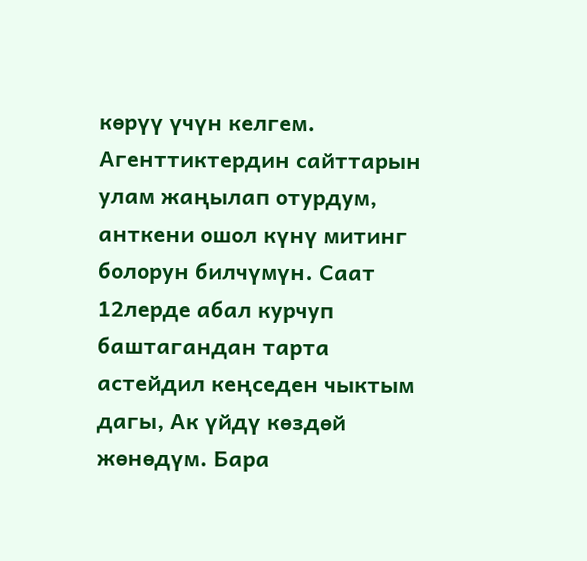көрүү үчүн келгем. Агенттиктердин сайттарын улам жаңылап отурдум, анткени ошол күнү митинг болорун билчүмүн. Саат 12лерде абал курчуп баштагандан тарта астейдил кеңседен чыктым дагы, Ак үйдү көздөй жөнөдүм. Бара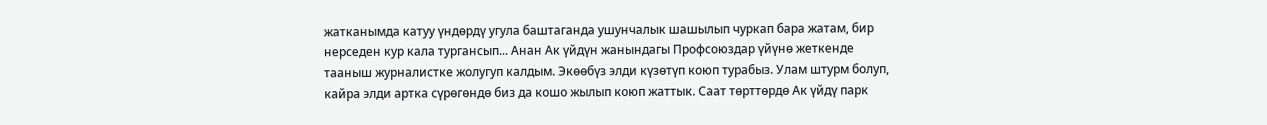жатканымда катуу үндөрдү угула баштаганда ушунчалык шашылып чуркап бара жатам, бир нерседен кур кала тургансып... Анан Ак үйдүн жанындагы Профсоюздар үйүнө жеткенде тааныш журналистке жолугуп калдым. Экөөбүз элди күзөтүп коюп турабыз. Улам штурм болуп, кайра элди артка сүрөгөндө биз да кошо жылып коюп жаттык. Саат төрттөрдө Ак үйдү парк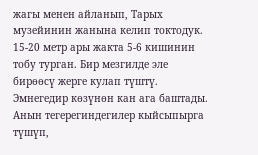жагы менен айланып, Тарых музейинин жанына келип токтодук. 15-20 метр ары жакта 5-6 кишинин тобу турган. Бир мезгилде эле бирөөсү жерге кулап түштү. Эмнегедир көзүнөн кан ага баштады. Анын тегерегиндегилер кыйсыпырга түшүп,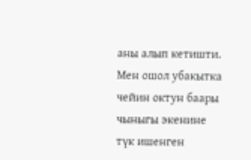аны алып кетишти. Мен ошол убакытка чейин октун баары чыныгы экенине түк ишенген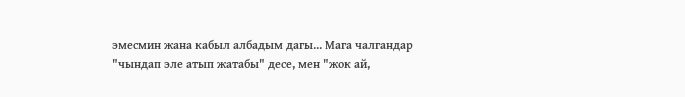эмесмин жана кабыл албадым дагы... Мага чалгандар "чындап эле атып жатабы" десе, мен "жок ай,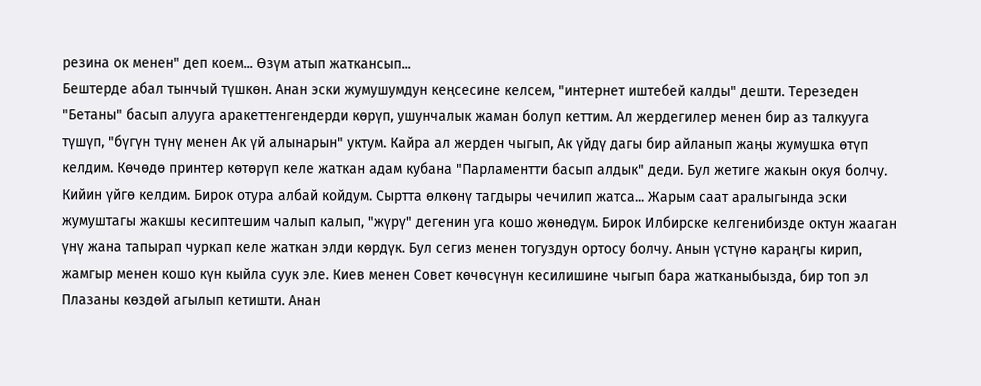резина ок менен" деп коем... Өзүм атып жаткансып...
Бештерде абал тынчый түшкөн. Анан эски жумушумдун кеңсесине келсем, "интернет иштебей калды" дешти. Терезеден "Бетаны" басып алууга аракеттенгендерди көрүп, ушунчалык жаман болуп кеттим. Ал жердегилер менен бир аз талкууга түшүп, "бүгүн түнү менен Ак үй алынарын" уктум. Кайра ал жерден чыгып, Ак үйдү дагы бир айланып жаңы жумушка өтүп келдим. Көчөдө принтер көтөрүп келе жаткан адам кубана "Парламентти басып алдык" деди. Бул жетиге жакын окуя болчу. Кийин үйгө келдим. Бирок отура албай койдум. Сыртта өлкөнү тагдыры чечилип жатса... Жарым саат аралыгында эски жумуштагы жакшы кесиптешим чалып калып, "жүрү" дегенин уга кошо жөнөдүм. Бирок Илбирске келгенибизде октун жааган үнү жана тапырап чуркап келе жаткан элди көрдүк. Бул сегиз менен тогуздун ортосу болчу. Анын үстүнө караңгы кирип, жамгыр менен кошо күн кыйла суук эле. Киев менен Совет көчөсүнүн кесилишине чыгып бара жатканыбызда, бир топ эл Плазаны көздөй агылып кетишти. Анан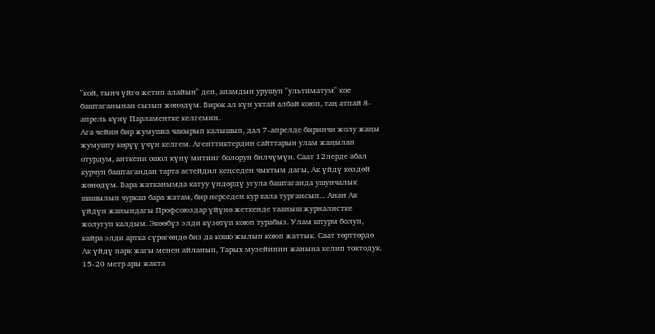"кой, тынч үйгө жетип алайын" деп, апамдын урушуп "ультиматум" кое баштаганынан сызып жөнөдүм. Бирок ал күн уктай албай коюп, таң атпай 8-апрель күнү Парламентке келгемин.
Ага чейин бир жумушка чакырып калышып, дал 7-апрелде биринчи жолу жаңы жумушту көрүү үчүн келгем. Агенттиктердин сайттарын улам жаңылап отурдум, анткени ошол күнү митинг болорун билчүмүн. Саат 12лерде абал курчуп баштагандан тарта астейдил кеңседен чыктым дагы, Ак үйдү көздөй жөнөдүм. Бара жатканымда катуу үндөрдү угула баштаганда ушунчалык шашылып чуркап бара жатам, бир нерседен кур кала тургансып... Анан Ак үйдүн жанындагы Профсоюздар үйүнө жеткенде тааныш журналистке жолугуп калдым. Экөөбүз элди күзөтүп коюп турабыз. Улам штурм болуп, кайра элди артка сүрөгөндө биз да кошо жылып коюп жаттык. Саат төрттөрдө Ак үйдү парк жагы менен айланып, Тарых музейинин жанына келип токтодук. 15-20 метр ары жакта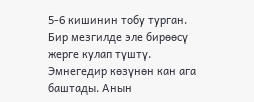5-6 кишинин тобу турган. Бир мезгилде эле бирөөсү жерге кулап түштү. Эмнегедир көзүнөн кан ага баштады. Анын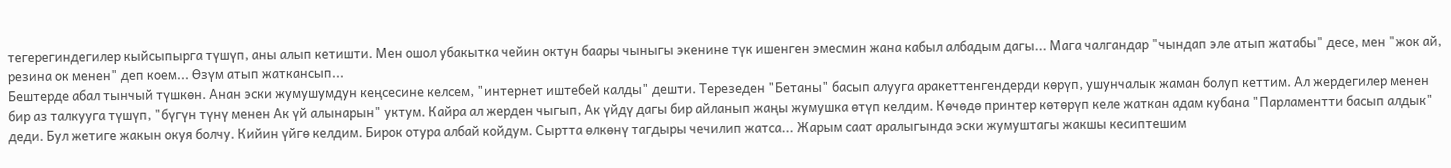тегерегиндегилер кыйсыпырга түшүп, аны алып кетишти. Мен ошол убакытка чейин октун баары чыныгы экенине түк ишенген эмесмин жана кабыл албадым дагы... Мага чалгандар "чындап эле атып жатабы" десе, мен "жок ай, резина ок менен" деп коем... Өзүм атып жаткансып...
Бештерде абал тынчый түшкөн. Анан эски жумушумдун кеңсесине келсем, "интернет иштебей калды" дешти. Терезеден "Бетаны" басып алууга аракеттенгендерди көрүп, ушунчалык жаман болуп кеттим. Ал жердегилер менен бир аз талкууга түшүп, "бүгүн түнү менен Ак үй алынарын" уктум. Кайра ал жерден чыгып, Ак үйдү дагы бир айланып жаңы жумушка өтүп келдим. Көчөдө принтер көтөрүп келе жаткан адам кубана "Парламентти басып алдык" деди. Бул жетиге жакын окуя болчу. Кийин үйгө келдим. Бирок отура албай койдум. Сыртта өлкөнү тагдыры чечилип жатса... Жарым саат аралыгында эски жумуштагы жакшы кесиптешим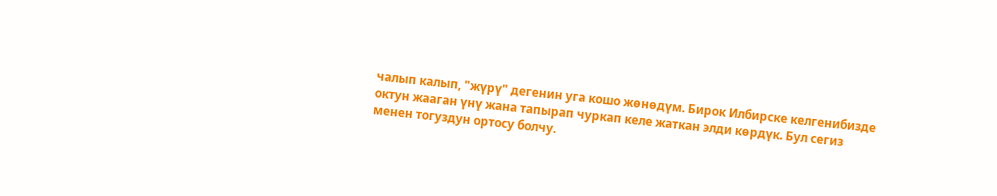чалып калып, "жүрү" дегенин уга кошо жөнөдүм. Бирок Илбирске келгенибизде октун жааган үнү жана тапырап чуркап келе жаткан элди көрдүк. Бул сегиз менен тогуздун ортосу болчу.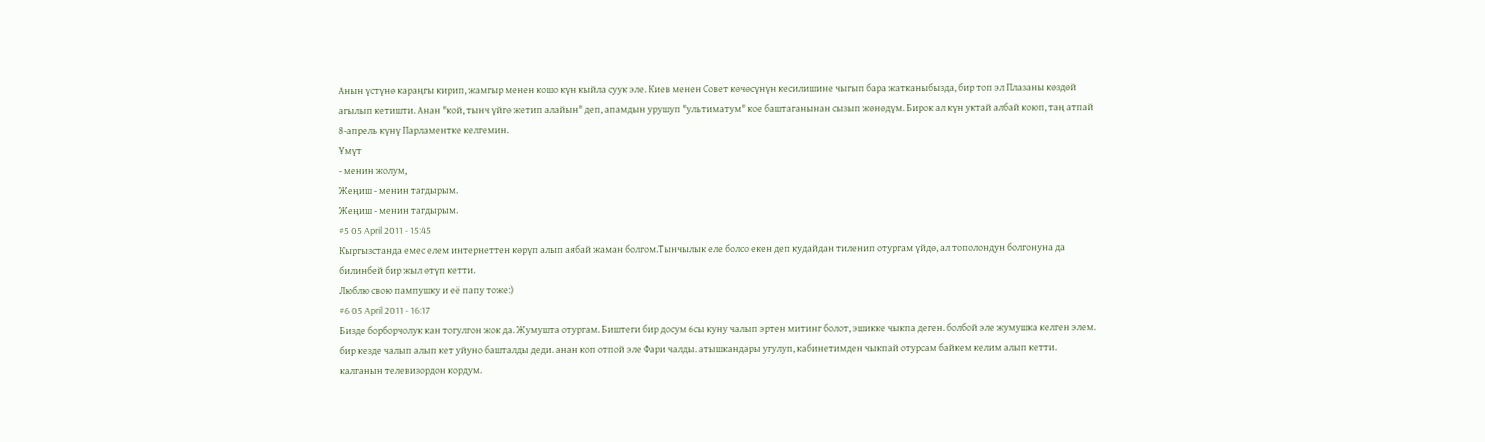Анын үстүнө караңгы кирип, жамгыр менен кошо күн кыйла суук эле. Киев менен Совет көчөсүнүн кесилишине чыгып бара жатканыбызда, бир топ эл Плазаны көздөй агылып кетишти. Анан "кой, тынч үйгө жетип алайын" деп, апамдын урушуп "ультиматум" кое баштаганынан сызып жөнөдүм. Бирок ал күн уктай албай коюп, таң атпай 8-апрель күнү Парламентке келгемин.
Үмүт
- менин жолум,
Жеңиш - менин тагдырым.
Жеңиш - менин тагдырым.
#5 05 April 2011 - 15:45
Кыргызстанда емес елем интернеттен көрүп алып аябай жаман болгом.Тынчылык еле болсо екен деп кудайдан тиленип отургам үйдө, ал тополондун болгонуна да билинбей бир жыл өтүп кетти.
Люблю свою пампушку и её папу тоже:)
#6 05 April 2011 - 16:17
Бизде борборчолук кан тогулгон жок да. Жумушта отургам. Биштеги бир досум 6сы куну чалып эртен митинг болот, эшикке чыкпа деген. болбой эле жумушка келген элем. бир кезде чалып алып кет уйуно башталды деди. анан коп отпой эле Фари чалды. атышкандары угулуп, кабинетимден чыкпай отурсам байкем келим алып кетти. калганын телевизордон кордум.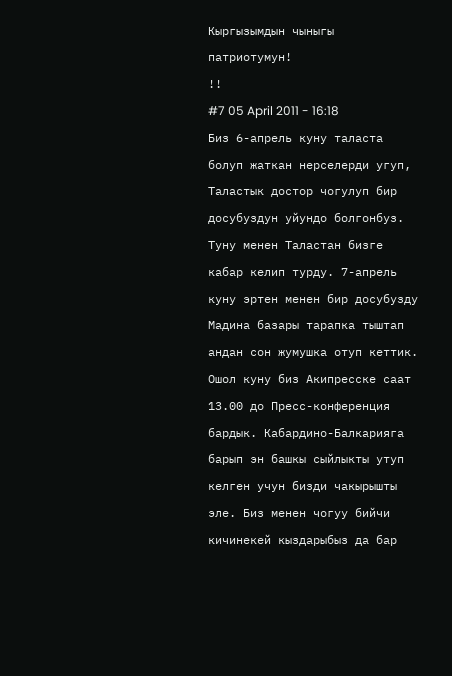Кыргызымдын чыныгы патриотумун!
!!
#7 05 April 2011 - 16:18
Биз 6-апрель куну таласта болуп жаткан нерселерди угуп, Таластык достор чогулуп бир досубуздун уйундо болгонбуз. Туну менен Таластан бизге кабар келип турду. 7-апрель куну эртен менен бир досубузду Мадина базары тарапка тыштап андан сон жумушка отуп кеттик. Ошол куну биз Акипресске саат 13.00 до Пресс-конференция бардык. Кабардино-Балкарияга барып эн башкы сыйлыкты утуп келген учун бизди чакырышты эле. Биз менен чогуу бийчи кичинекей кыздарыбыз да бар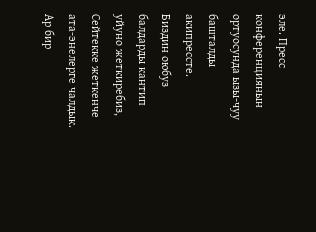эле. Пресс конференциянын ортуосунда ызы-чуу башталды акипрессте.
Биздин оюбуз балдарды кантип уйуно жеткиребиз,
Сейтекке жеткенче ата-энелерге чалдык. Ар бир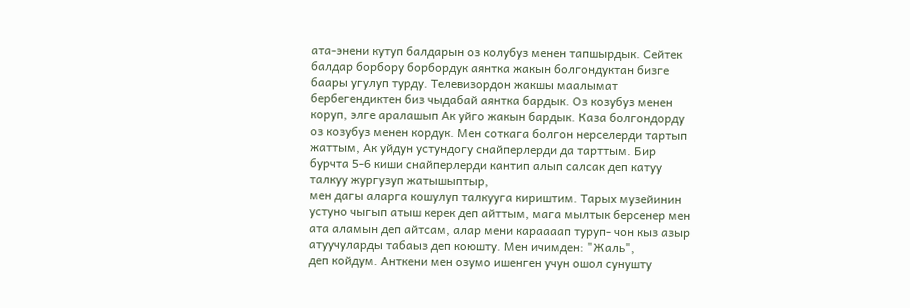ата-энени кутуп балдарын оз колубуз менен тапшырдык. Сейтек балдар борбору борбордук аянтка жакын болгондуктан бизге баары угулуп турду. Телевизордон жакшы маалымат бербегендиктен биз чыдабай аянтка бардык. Оз козубуз менен коруп, элге аралашып Ак уйго жакын бардык. Каза болгондорду оз козубуз менен кордук. Мен соткага болгон нерселерди тартып жаттым, Ак уйдун устундогу снайперлерди да тарттым. Бир бурчта 5-6 киши снайперлерди кантип алып салсак деп катуу талкуу жургузуп жатышыптыр,
мен дагы аларга кошулуп талкууга кириштим. Тарых музейинин устуно чыгып атыш керек деп айттым, мага мылтык берсенер мен ата аламын деп айтсам, алар мени караааап туруп- чон кыз азыр атуучуларды табаыз деп коюшту. Мен ичимден: "Жаль",
деп койдум. Анткени мен озумо ишенген учун ошол сунушту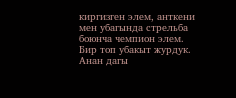киргизген элем, анткени мен убагында стрельба боюнча чемпион элем. Бир топ убакыт журдук. Анан дагы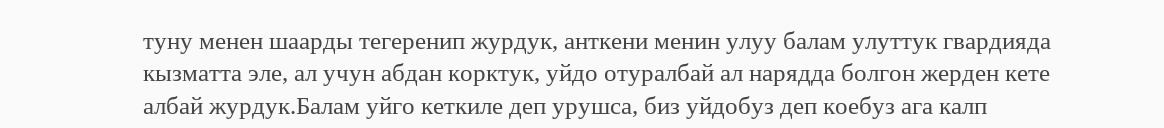туну менен шаарды тегеренип журдук, анткени менин улуу балам улуттук гвардияда кызматта эле, ал учун абдан корктук, уйдо отуралбай ал нарядда болгон жерден кете албай журдук.Балам уйго кеткиле деп урушса, биз уйдобуз деп коебуз ага калп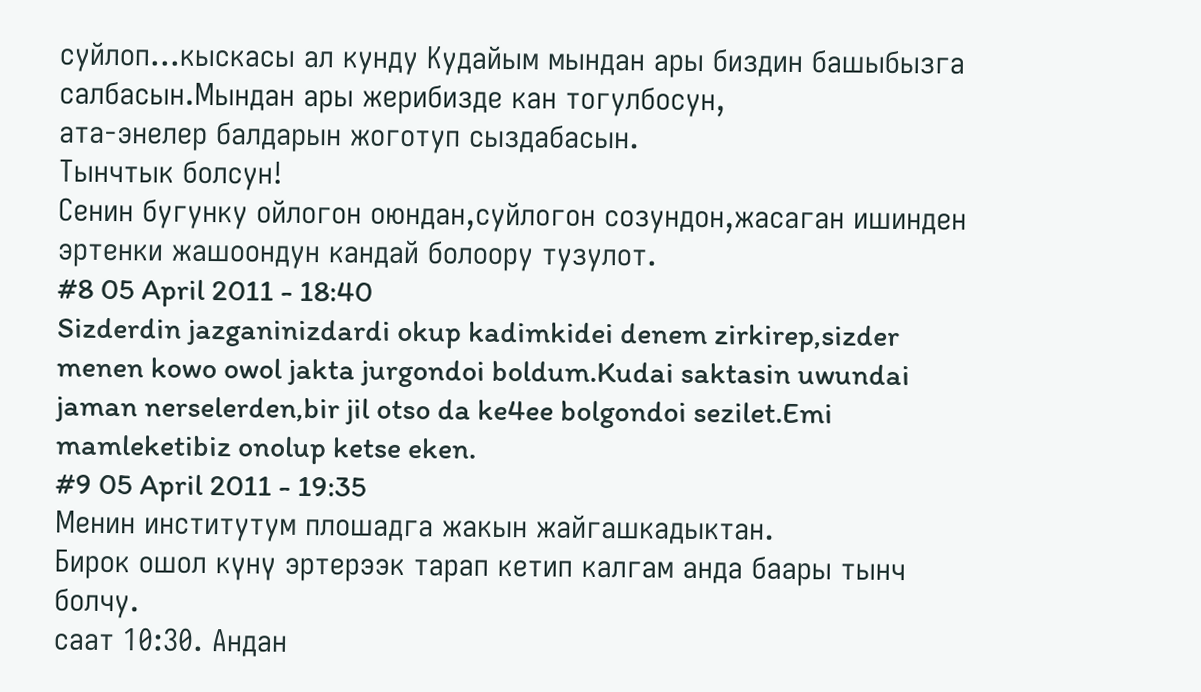суйлоп...кыскасы ал кунду Кудайым мындан ары биздин башыбызга салбасын.Мындан ары жерибизде кан тогулбосун,
ата-энелер балдарын жоготуп сыздабасын.
Тынчтык болсун!
Сенин бугунку ойлогон оюндан,суйлогон созундон,жасаган ишинден эртенки жашоондун кандай болоору тузулот.
#8 05 April 2011 - 18:40
Sizderdin jazganinizdardi okup kadimkidei denem zirkirep,sizder menen kowo owol jakta jurgondoi boldum.Kudai saktasin uwundai jaman nerselerden,bir jil otso da ke4ee bolgondoi sezilet.Emi mamleketibiz onolup ketse eken.
#9 05 April 2011 - 19:35
Менин институтум плошадга жакын жайгашкадыктан.
Бирок ошол күнү эртерээк тарап кетип калгам анда баары тынч болчу.
саат 10:30. Андан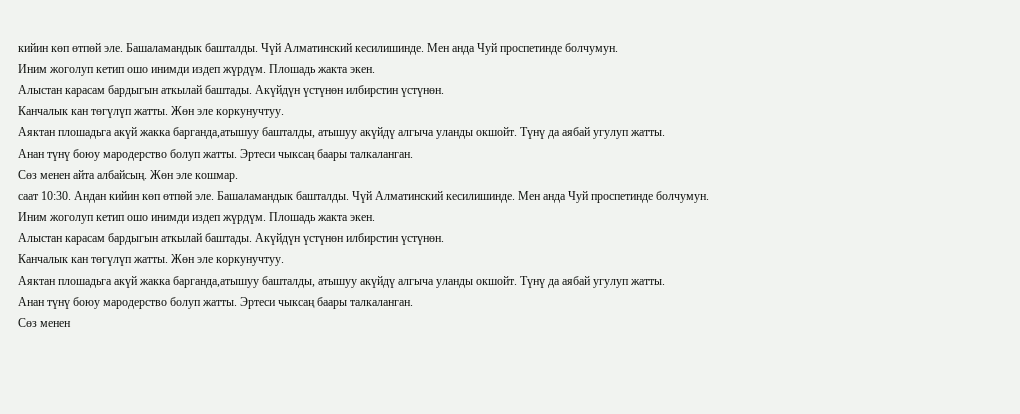кийин көп өтпөй эле. Башаламандык башталды. Чүй Алматинский кесилишинде. Мен анда Чуй проспетинде болчумун.
Иним жоголуп кетип ошо инимди издеп жүрдүм. Плошадь жакта экен.
Алыстан карасам бардыгын аткылай баштады. Акүйдүн үстүнөн илбирстин үстүнөн.
Канчалык кан төгүлүп жатты. Жөн эле коркунучтуу.
Аяктан плошадьга акүй жакка барганда,атышуу башталды, атышуу акүйдү алгыча уланды окшойт. Түнү да аябай угулуп жатты.
Анан түнү боюу мародерство болуп жатты. Эртеси чыксаң баары талкаланган.
Сөз менен айта албайсың. Жөн эле кошмар.
саат 10:30. Андан кийин көп өтпөй эле. Башаламандык башталды. Чүй Алматинский кесилишинде. Мен анда Чуй проспетинде болчумун.
Иним жоголуп кетип ошо инимди издеп жүрдүм. Плошадь жакта экен.
Алыстан карасам бардыгын аткылай баштады. Акүйдүн үстүнөн илбирстин үстүнөн.
Канчалык кан төгүлүп жатты. Жөн эле коркунучтуу.
Аяктан плошадьга акүй жакка барганда,атышуу башталды, атышуу акүйдү алгыча уланды окшойт. Түнү да аябай угулуп жатты.
Анан түнү боюу мародерство болуп жатты. Эртеси чыксаң баары талкаланган.
Сөз менен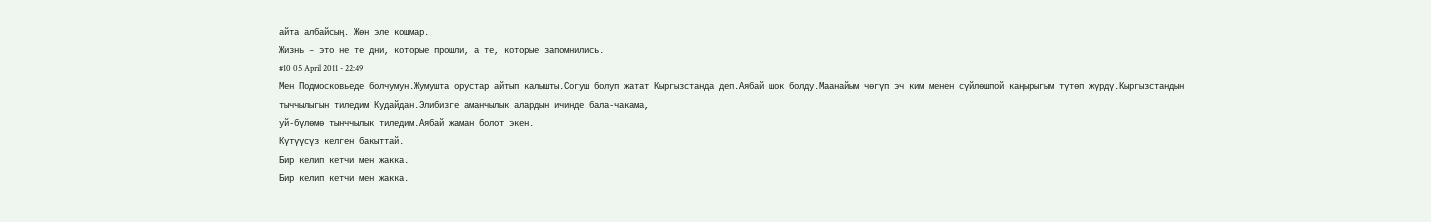айта албайсың. Жөн эле кошмар.
Жизнь – это не те дни, которые прошли, а те, которые запомнились.
#10 05 April 2011 - 22:49
Мен Подмосковьеде болчумун.Жумушта орустар айтып калышты.Согуш болуп жатат Кыргызстанда деп.Аябай шок болду.Маанайым чөгүп эч ким менен сүйлөшпой каңырыгым түтөп жүрдү.Кыргызстандын тыччылыгын тиледим Кудайдан.Элибизге аманчылык алардын ичинде бала-чакама,
уй-бүлөмө тынччылык тиледим.Аябай жаман болот экен.
Күтүүсүз келген бакыттай.
Бир келип кетчи мен жакка.
Бир келип кетчи мен жакка.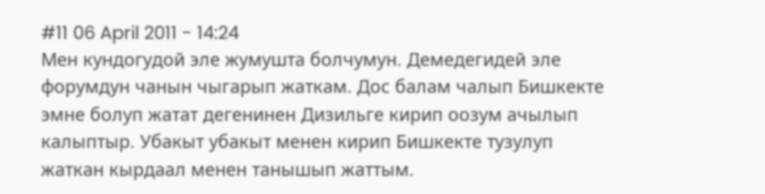#11 06 April 2011 - 14:24
Мен кундогудой эле жумушта болчумун. Демедегидей эле форумдун чанын чыгарып жаткам. Дос балам чалып Бишкекте эмне болуп жатат дегенинен Дизильге кирип оозум ачылып калыптыр. Убакыт убакыт менен кирип Бишкекте тузулуп жаткан кырдаал менен танышып жаттым.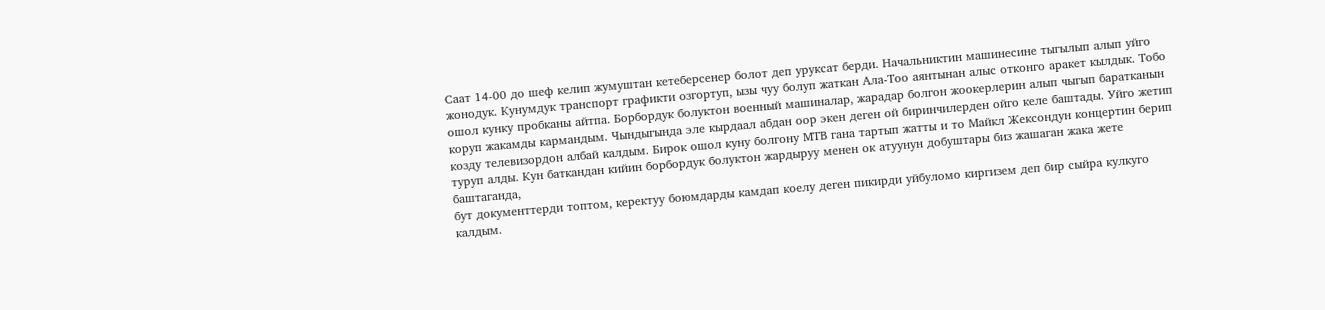Саат 14-00 до шеф келип жумуштан кетеберсенер болот деп уруксат берди. Начальниктин машинесине тыгылып алып уйго жонодук. Кунумдук транспорт графикти озгортуп, ызы чуу болуп жаткан Ала-Тоо аянтынан алыс отконго аракет кылдык. Тобо ошол кунку пробканы айтпа. Борбордук болуктон военный машиналар, жарадар болгон жоокерлерин алып чыгып баратканын коруп жакамды кармандым. Чындыгында эле кырдаал абдан оор экен деген ой биринчилерден ойго келе баштады. Уйго жетип козду телевизордон албай калдым. Бирок ошол куну болгону МТВ гана тартып жатты и то Майкл Жексондун концертин берип туруп алды. Кун баткандан кийин борбордук болуктон жардыруу менен ок атуунун добуштары биз жашаган жака жете баштаганда,
бут документтерди топтом, керектуу боюмдарды камдап коелу деген пикирди уйбуломо киргизем деп бир сыйра кулкуго калдым.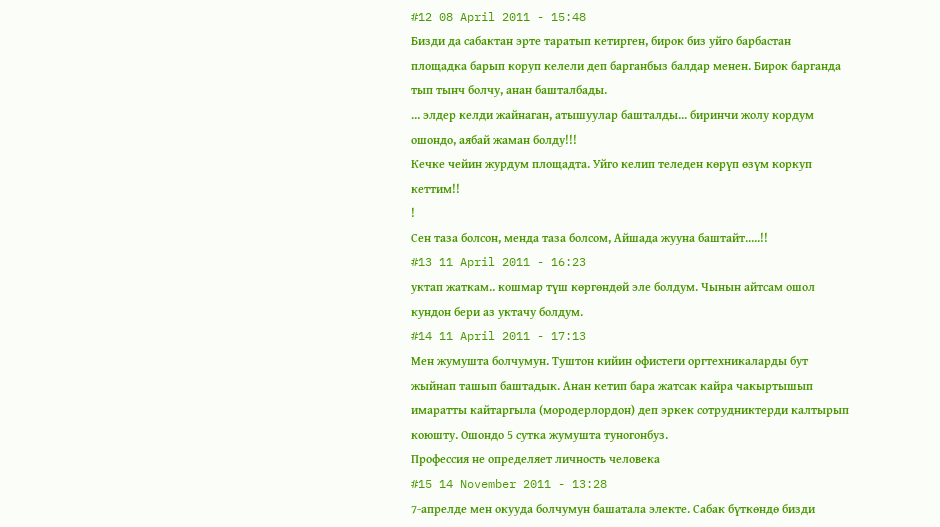#12 08 April 2011 - 15:48
Бизди да сабактан эрте таратып кетирген, бирок биз уйго барбастан площадка барып коруп келели деп барганбыз балдар менен. Бирок барганда тып тынч болчу, анан башталбады.
... элдер келди жайнаган, атышуулар башталды... биринчи жолу кордум ошондо, аябай жаман болду!!!
Кечке чейин журдум площадта. Уйго келип теледен көрүп өзүм коркуп кеттим!!
!
Cен таза болсон, менда таза болсом, Айшада жууна баштайт.....!!
#13 11 April 2011 - 16:23
уктап жаткам.. кошмар түш көргөндөй эле болдум. Чынын айтсам ошол кундон бери аз уктачу болдум.
#14 11 April 2011 - 17:13
Мен жумушта болчумун. Туштон кийин офистеги оргтехникаларды бут жыйнап ташып баштадык. Анан кетип бара жатсак кайра чакыртышып имаратты кайтаргыла (мородерлордон) деп эркек сотрудниктерди калтырып коюшту. Ошондо 5 сутка жумушта туногонбуз.
Профессия не определяет личность человека
#15 14 November 2011 - 13:28
7-апрелде мен окууда болчумун башатала электе. Сабак бүткөндө бизди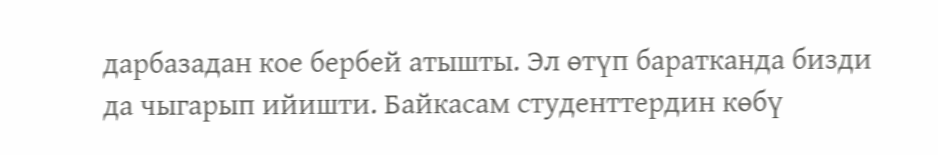дарбазадан кое бербей атышты. Эл өтүп баратканда бизди да чыгарып ийишти. Байкасам студенттердин көбү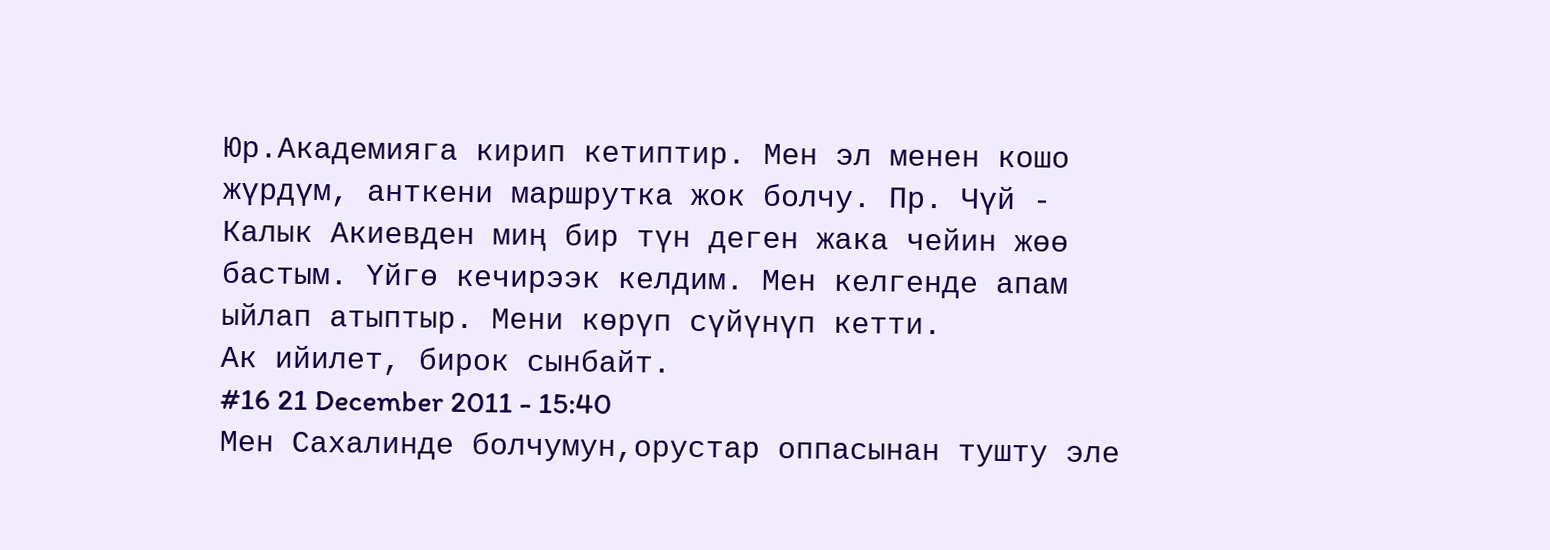Юр.Академияга кирип кетиптир. Мен эл менен кошо жүрдүм, анткени маршрутка жок болчу. Пр. Чүй - Калык Акиевден миң бир түн деген жака чейин жөө бастым. Үйгө кечирээк келдим. Мен келгенде апам ыйлап атыптыр. Мени көрүп сүйүнүп кетти.
Ак ийилет, бирок сынбайт.
#16 21 December 2011 - 15:40
Мен Сахалинде болчумун,орустар оппасынан тушту эле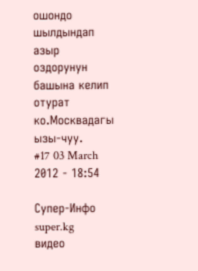ошондо шылдындап азыр оздорунун башына келип отурат ко.Москвадагы ызы-чуу.
#17 03 March 2012 - 18:54

Супер-Инфо
super.kg
видео